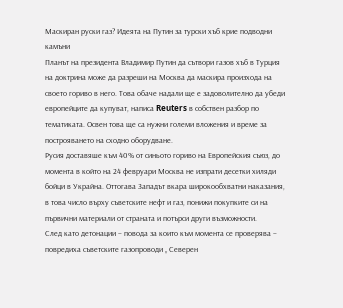Маскиран руски газ? Идеята на Путин за турски хъб крие подводни камъни
Планът на президента Владимир Путин да сътвори газов хъб в Турция на доктрина може да разреши на Москва да маскира произхода на своето гориво в него. Това обаче надали ще е задоволително да убеди европейците да купуват, написа Reuters в собствен разбор по тематиката. Освен това ще са нужни големи вложения и време за построяването на сходно оборудване.
Русия доставяше към 40% от синьото гориво на Европейския съюз, до момента в който на 24 февруари Москва не изпрати десетки хиляди бойци в Украйна. Оттогава Западът вкара широкообхватни наказания, в това число върху съветските нефт и газ, понижи покупките си на първични материали от страната и потърси други възможности.
След като детонации – повода за които към момента се проверява – повредиха съветските газопроводи „ Северен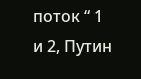поток “ 1 и 2, Путин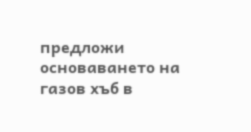предложи основаването на газов хъб в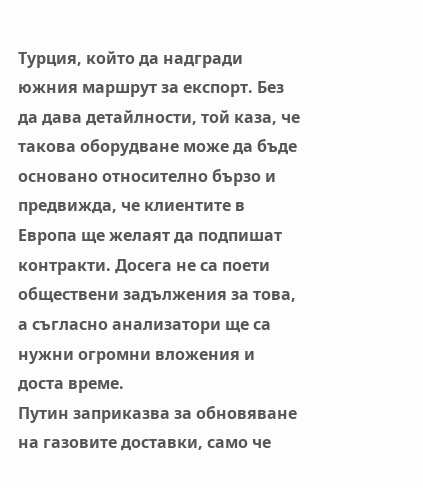Турция, който да надгради южния маршрут за експорт. Без да дава детайлности, той каза, че такова оборудване може да бъде основано относително бързо и предвижда, че клиентите в Европа ще желаят да подпишат контракти. Досега не са поети обществени задължения за това, а съгласно анализатори ще са нужни огромни вложения и доста време.
Путин заприказва за обновяване на газовите доставки, само че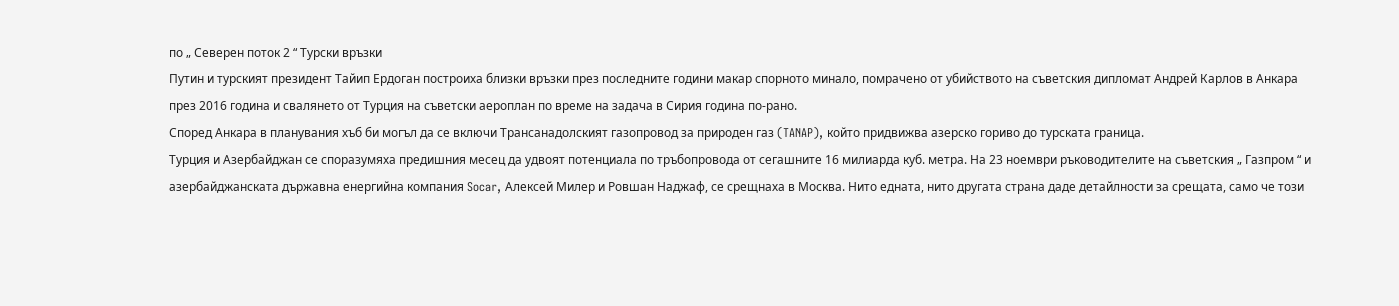по „ Северен поток 2 “ Турски връзки
Путин и турският президент Тайип Ердоган построиха близки връзки през последните години макар спорното минало, помрачено от убийството на съветския дипломат Андрей Карлов в Анкара през 2016 година и свалянето от Турция на съветски аероплан по време на задача в Сирия година по-рано.
Според Анкара в планувания хъб би могъл да се включи Трансанадолският газопровод за природен газ (TANAP), който придвижва азерско гориво до турската граница.
Турция и Азербайджан се споразумяха предишния месец да удвоят потенциала по тръбопровода от сегашните 16 милиарда куб. метра. На 23 ноември ръководителите на съветския „ Газпром “ и азербайджанската държавна енергийна компания Socar, Алексей Милер и Ровшан Наджаф, се срещнаха в Москва. Нито едната, нито другата страна даде детайлности за срещата, само че този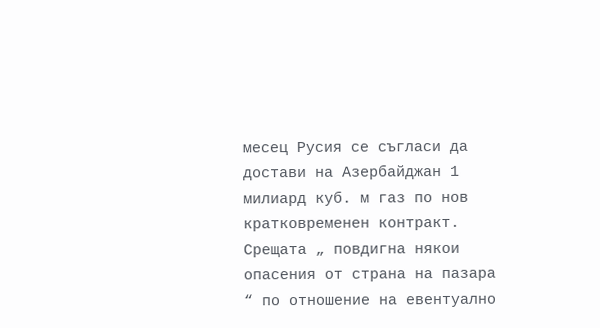месец Русия се съгласи да достави на Азербайджан 1 милиард куб. м газ по нов кратковременен контракт. Срещата „ повдигна някои опасения от страна на пазара “ по отношение на евентуално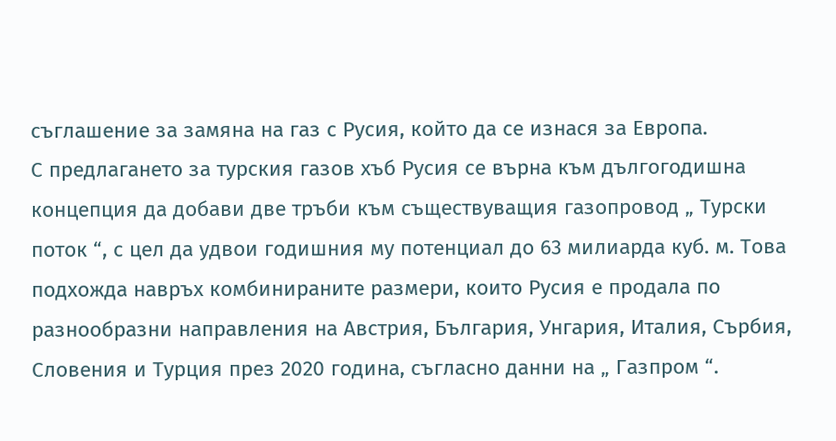съглашение за замяна на газ с Русия, който да се изнася за Европа.
С предлагането за турския газов хъб Русия се върна към дългогодишна концепция да добави две тръби към съществуващия газопровод „ Турски поток “, с цел да удвои годишния му потенциал до 63 милиарда куб. м. Това подхожда навръх комбинираните размери, които Русия е продала по разнообразни направления на Австрия, България, Унгария, Италия, Сърбия, Словения и Турция през 2020 година, съгласно данни на „ Газпром “.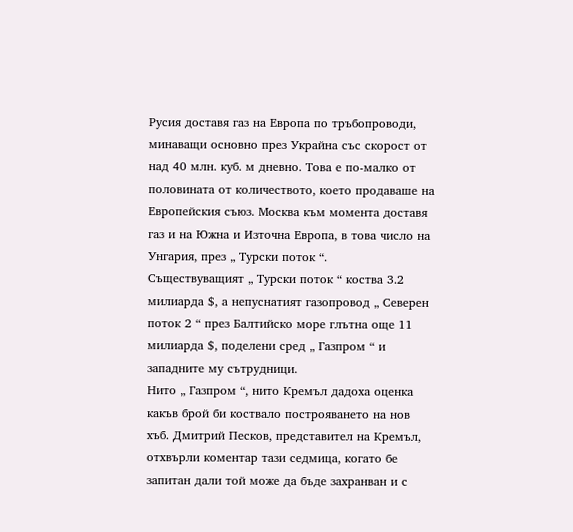Русия доставя газ на Европа по тръбопроводи, минаващи основно през Украйна със скорост от над 40 млн. куб. м дневно. Това е по-малко от половината от количеството, което продаваше на Европейския съюз. Москва към момента доставя газ и на Южна и Източна Европа, в това число на Унгария, през „ Турски поток “.
Съществуващият „ Турски поток “ коства 3.2 милиарда $, а непуснатият газопровод „ Северен поток 2 “ през Балтийско море глътна още 11 милиарда $, поделени сред „ Газпром “ и западните му сътрудници.
Нито „ Газпром “, нито Кремъл дадоха оценка какъв брой би коствало построяването на нов хъб. Дмитрий Песков, представител на Кремъл, отхвърли коментар тази седмица, когато бе запитан дали той може да бъде захранван и с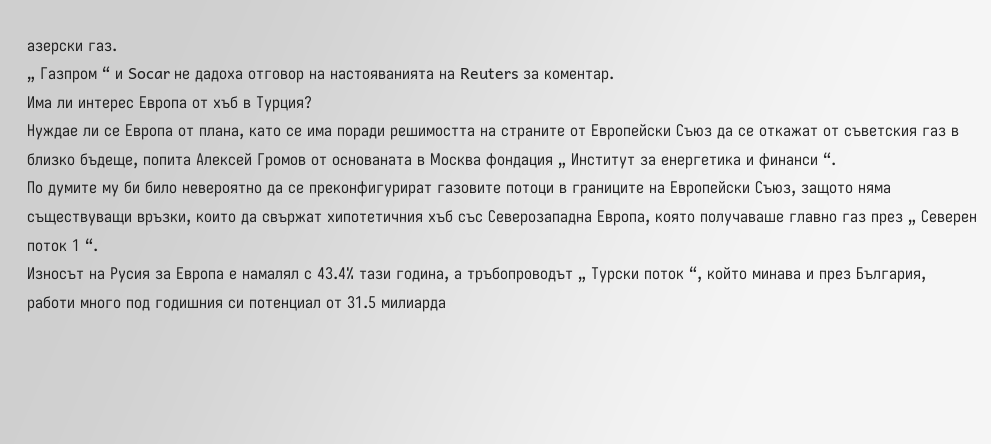азерски газ.
„ Газпром “ и Socar не дадоха отговор на настояванията на Reuters за коментар.
Има ли интерес Европа от хъб в Турция?
Нуждае ли се Европа от плана, като се има поради решимостта на страните от Европейски Съюз да се откажат от съветския газ в близко бъдеще, попита Алексей Громов от основаната в Москва фондация „ Институт за енергетика и финанси “.
По думите му би било невероятно да се преконфигурират газовите потоци в границите на Европейски Съюз, защото няма съществуващи връзки, които да свържат хипотетичния хъб със Северозападна Европа, която получаваше главно газ през „ Северен поток 1 “.
Износът на Русия за Европа е намалял с 43.4% тази година, а тръбопроводът „ Турски поток “, който минава и през България, работи много под годишния си потенциал от 31.5 милиарда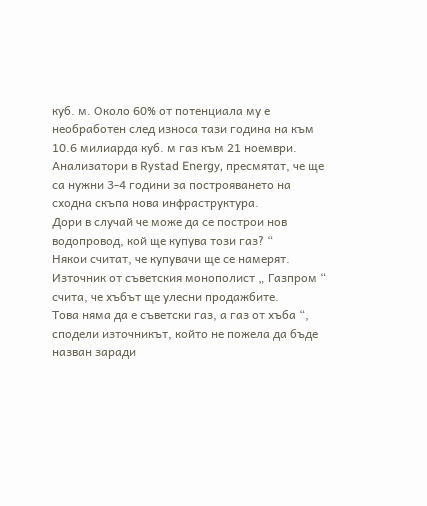куб. м. Около 60% от потенциала му е необработен след износа тази година на към 10.6 милиарда куб. м газ към 21 ноември. Анализатори в Rystad Energy, пресмятат, че ще са нужни 3-4 години за построяването на сходна скъпа нова инфраструктура.
Дори в случай че може да се построи нов водопровод, кой ще купува този газ? “
Някои считат, че купувачи ще се намерят. Източник от съветския монополист „ Газпром “ счита, че хъбът ще улесни продажбите.
Това няма да е съветски газ, а газ от хъба “, сподели източникът, който не пожела да бъде назван заради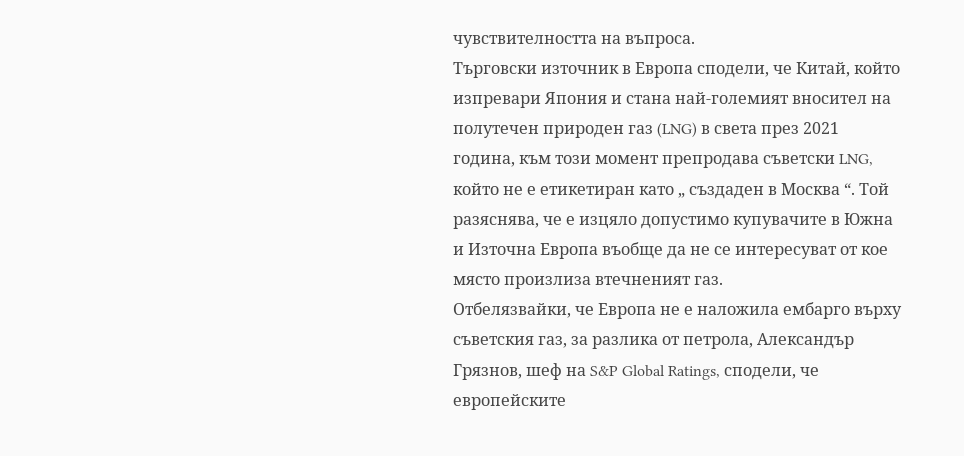чувствителността на въпроса.
Търговски източник в Европа сподели, че Китай, който изпревари Япония и стана най-големият вносител на полутечен природен газ (LNG) в света през 2021 година, към този момент препродава съветски LNG, който не е етикетиран като „ създаден в Москва “. Той разяснява, че е изцяло допустимо купувачите в Южна и Източна Европа въобще да не се интересуват от кое място произлиза втечненият газ.
Отбелязвайки, че Европа не е наложила ембарго върху съветския газ, за разлика от петрола, Александър Грязнов, шеф на S&P Global Ratings, сподели, че европейските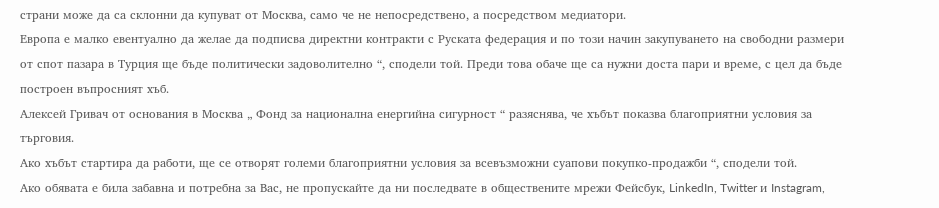страни може да са склонни да купуват от Москва, само че не непосредствено, а посредством медиатори.
Европа е малко евентуално да желае да подписва директни контракти с Руската федерация и по този начин закупуването на свободни размери от спот пазара в Турция ще бъде политически задоволително “, сподели той. Преди това обаче ще са нужни доста пари и време, с цел да бъде построен въпросният хъб.
Алексей Гривач от основания в Москва „ Фонд за национална енергийна сигурност “ разяснява, че хъбът показва благоприятни условия за търговия.
Ако хъбът стартира да работи, ще се отворят големи благоприятни условия за всевъзможни суапови покупко-продажби “, сподели той.
Ако обявата е била забавна и потребна за Вас, не пропускайте да ни последвате в обществените мрежи Фейсбук, LinkedIn, Twitter и Instagram,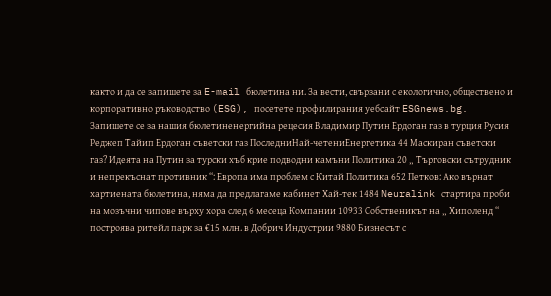както и да се запишете за E-mail бюлетина ни. За вести, свързани с екологично, обществено и корпоративно ръководство (ESG), посетете профилирания уебсайт ESGnews.bg.
Запишете се за нашия бюлетиненергийна рецесия Владимир Путин Ердоган газ в турция Русия Реджеп Тайип Ердоган съветски газ ПоследниНай-четениЕнергетика 44 Маскиран съветски газ? Идеята на Путин за турски хъб крие подводни камъни Политика 20 „ Търговски сътрудник и непрекъснат противник “: Европа има проблем с Китай Политика 652 Петков: Ако върнат хартиената бюлетина, няма да предлагаме кабинет Хай-тек 1484 Neuralink стартира проби на мозъчни чипове върху хора след 6 месеца Компании 10933 Собственикът на „ Хиполенд “ построява ритейл парк за €15 млн. в Добрич Индустрии 9880 Бизнесът с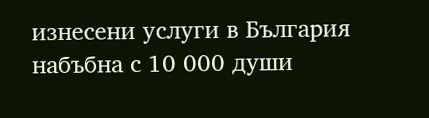изнесени услуги в България набъбна с 10 000 души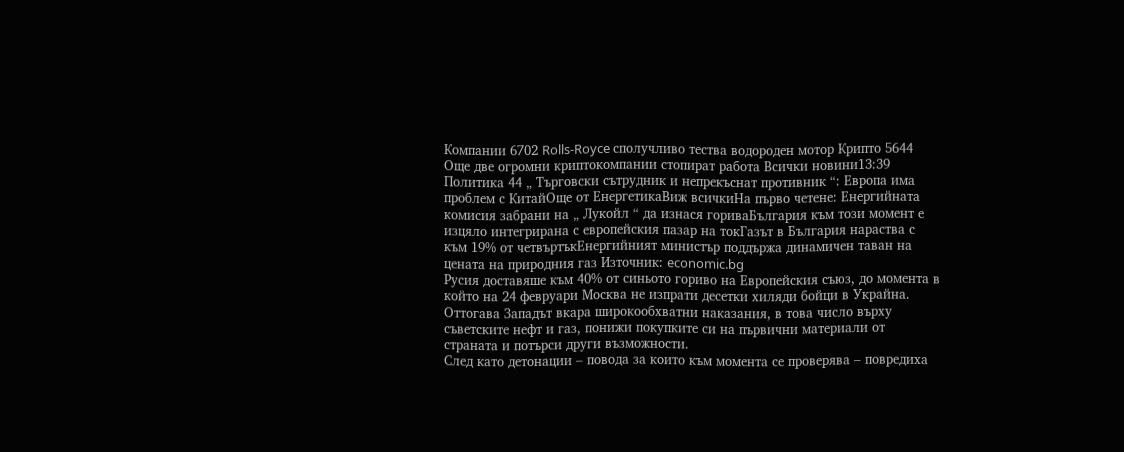Компании 6702 Rolls-Royce сполучливо тества водороден мотор Крипто 5644 Още две огромни криптокомпании стопират работа Всички новини13:39 Политика 44 „ Търговски сътрудник и непрекъснат противник “: Европа има проблем с КитайОще от ЕнергетикаВиж всичкиНа първо четене: Енергийната комисия забрани на „ Лукойл “ да изнася гориваБългария към този момент е изцяло интегрирана с европейския пазар на токГазът в България нараства с към 19% от четвъртъкЕнергийният министър поддържа динамичен таван на цената на природния газ Източник: economic.bg
Русия доставяше към 40% от синьото гориво на Европейския съюз, до момента в който на 24 февруари Москва не изпрати десетки хиляди бойци в Украйна. Оттогава Западът вкара широкообхватни наказания, в това число върху съветските нефт и газ, понижи покупките си на първични материали от страната и потърси други възможности.
След като детонации – повода за които към момента се проверява – повредиха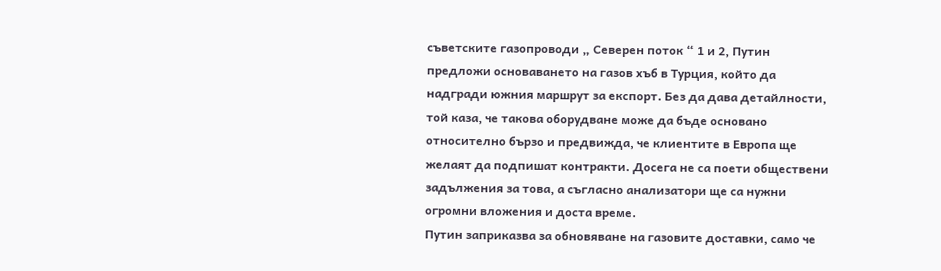съветските газопроводи „ Северен поток “ 1 и 2, Путин предложи основаването на газов хъб в Турция, който да надгради южния маршрут за експорт. Без да дава детайлности, той каза, че такова оборудване може да бъде основано относително бързо и предвижда, че клиентите в Европа ще желаят да подпишат контракти. Досега не са поети обществени задължения за това, а съгласно анализатори ще са нужни огромни вложения и доста време.
Путин заприказва за обновяване на газовите доставки, само че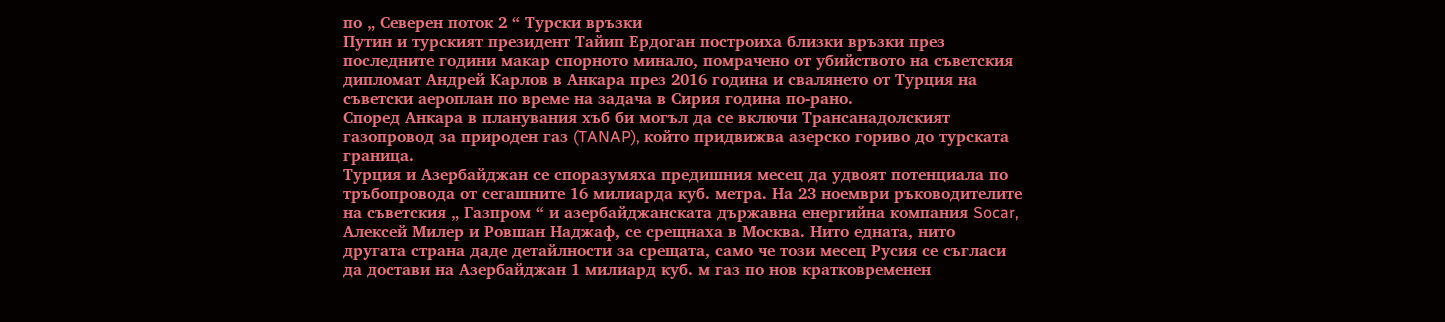по „ Северен поток 2 “ Турски връзки
Путин и турският президент Тайип Ердоган построиха близки връзки през последните години макар спорното минало, помрачено от убийството на съветския дипломат Андрей Карлов в Анкара през 2016 година и свалянето от Турция на съветски аероплан по време на задача в Сирия година по-рано.
Според Анкара в планувания хъб би могъл да се включи Трансанадолският газопровод за природен газ (TANAP), който придвижва азерско гориво до турската граница.
Турция и Азербайджан се споразумяха предишния месец да удвоят потенциала по тръбопровода от сегашните 16 милиарда куб. метра. На 23 ноември ръководителите на съветския „ Газпром “ и азербайджанската държавна енергийна компания Socar, Алексей Милер и Ровшан Наджаф, се срещнаха в Москва. Нито едната, нито другата страна даде детайлности за срещата, само че този месец Русия се съгласи да достави на Азербайджан 1 милиард куб. м газ по нов кратковременен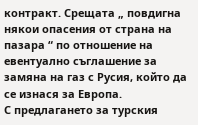контракт. Срещата „ повдигна някои опасения от страна на пазара “ по отношение на евентуално съглашение за замяна на газ с Русия, който да се изнася за Европа.
С предлагането за турския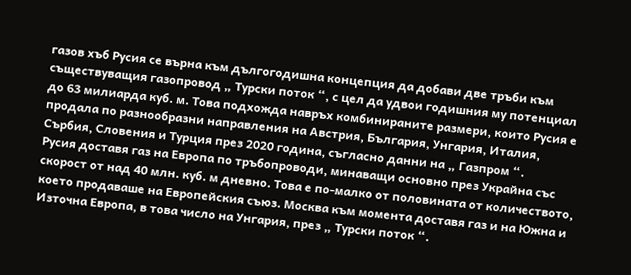газов хъб Русия се върна към дългогодишна концепция да добави две тръби към съществуващия газопровод „ Турски поток “, с цел да удвои годишния му потенциал до 63 милиарда куб. м. Това подхожда навръх комбинираните размери, които Русия е продала по разнообразни направления на Австрия, България, Унгария, Италия, Сърбия, Словения и Турция през 2020 година, съгласно данни на „ Газпром “.
Русия доставя газ на Европа по тръбопроводи, минаващи основно през Украйна със скорост от над 40 млн. куб. м дневно. Това е по-малко от половината от количеството, което продаваше на Европейския съюз. Москва към момента доставя газ и на Южна и Източна Европа, в това число на Унгария, през „ Турски поток “.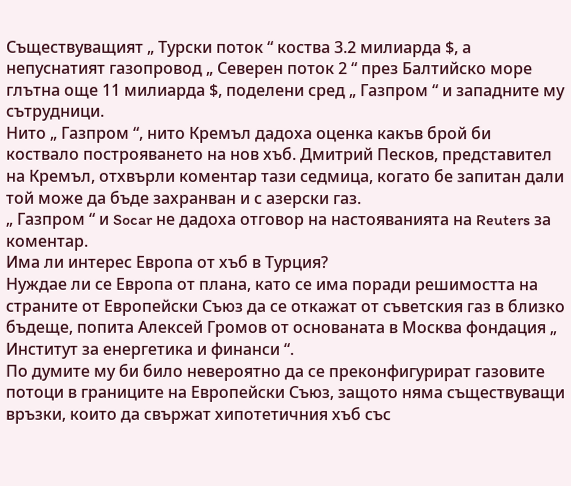Съществуващият „ Турски поток “ коства 3.2 милиарда $, а непуснатият газопровод „ Северен поток 2 “ през Балтийско море глътна още 11 милиарда $, поделени сред „ Газпром “ и западните му сътрудници.
Нито „ Газпром “, нито Кремъл дадоха оценка какъв брой би коствало построяването на нов хъб. Дмитрий Песков, представител на Кремъл, отхвърли коментар тази седмица, когато бе запитан дали той може да бъде захранван и с азерски газ.
„ Газпром “ и Socar не дадоха отговор на настояванията на Reuters за коментар.
Има ли интерес Европа от хъб в Турция?
Нуждае ли се Европа от плана, като се има поради решимостта на страните от Европейски Съюз да се откажат от съветския газ в близко бъдеще, попита Алексей Громов от основаната в Москва фондация „ Институт за енергетика и финанси “.
По думите му би било невероятно да се преконфигурират газовите потоци в границите на Европейски Съюз, защото няма съществуващи връзки, които да свържат хипотетичния хъб със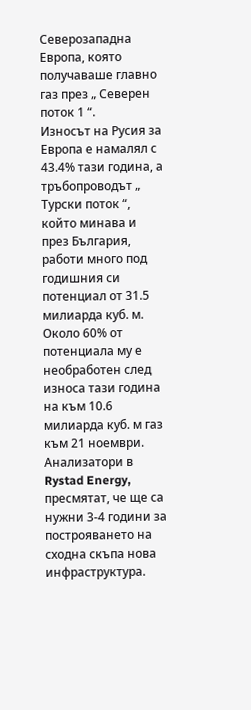Северозападна Европа, която получаваше главно газ през „ Северен поток 1 “.
Износът на Русия за Европа е намалял с 43.4% тази година, а тръбопроводът „ Турски поток “, който минава и през България, работи много под годишния си потенциал от 31.5 милиарда куб. м. Около 60% от потенциала му е необработен след износа тази година на към 10.6 милиарда куб. м газ към 21 ноември. Анализатори в Rystad Energy, пресмятат, че ще са нужни 3-4 години за построяването на сходна скъпа нова инфраструктура.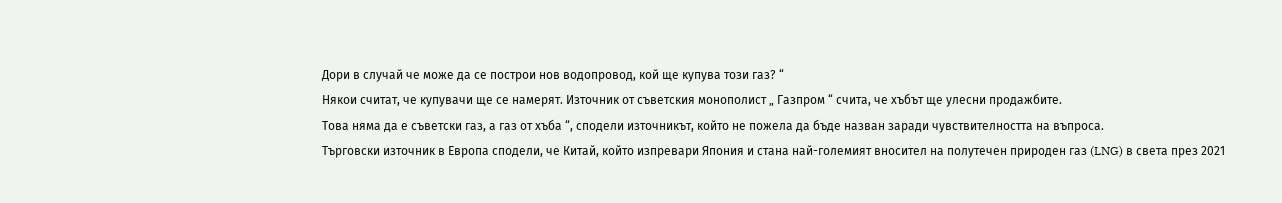Дори в случай че може да се построи нов водопровод, кой ще купува този газ? “
Някои считат, че купувачи ще се намерят. Източник от съветския монополист „ Газпром “ счита, че хъбът ще улесни продажбите.
Това няма да е съветски газ, а газ от хъба “, сподели източникът, който не пожела да бъде назван заради чувствителността на въпроса.
Търговски източник в Европа сподели, че Китай, който изпревари Япония и стана най-големият вносител на полутечен природен газ (LNG) в света през 2021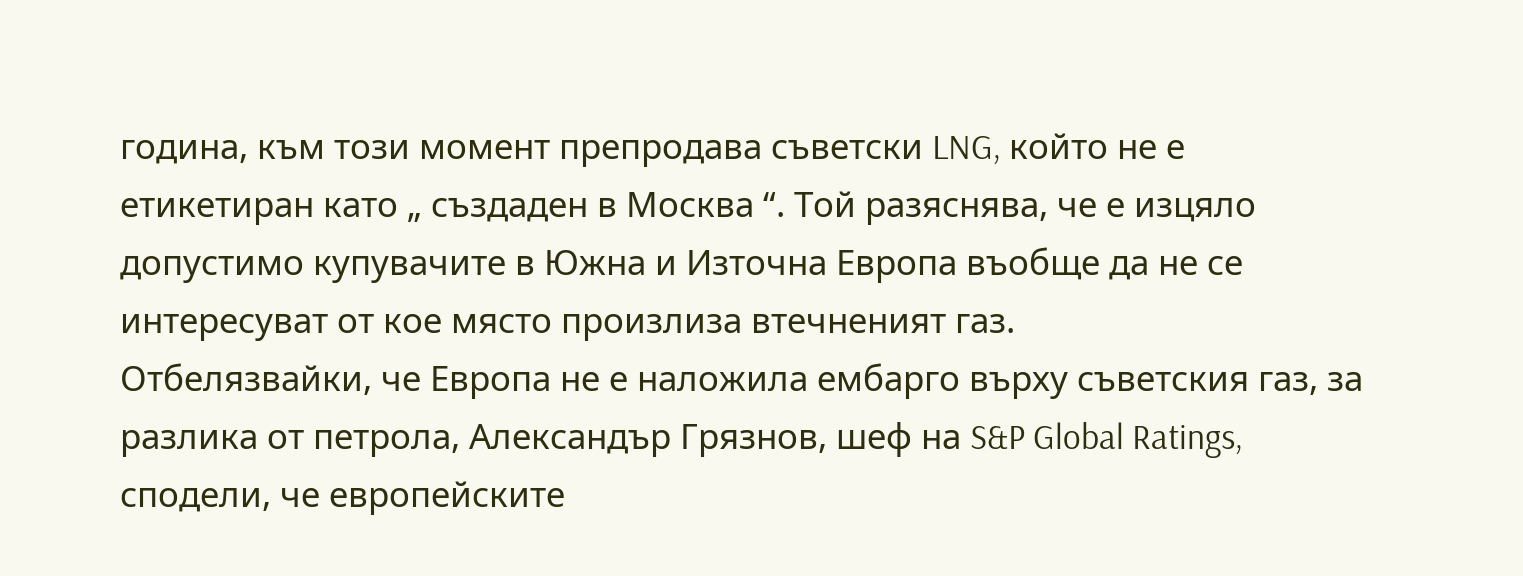година, към този момент препродава съветски LNG, който не е етикетиран като „ създаден в Москва “. Той разяснява, че е изцяло допустимо купувачите в Южна и Източна Европа въобще да не се интересуват от кое място произлиза втечненият газ.
Отбелязвайки, че Европа не е наложила ембарго върху съветския газ, за разлика от петрола, Александър Грязнов, шеф на S&P Global Ratings, сподели, че европейските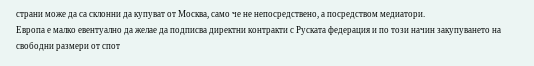страни може да са склонни да купуват от Москва, само че не непосредствено, а посредством медиатори.
Европа е малко евентуално да желае да подписва директни контракти с Руската федерация и по този начин закупуването на свободни размери от спот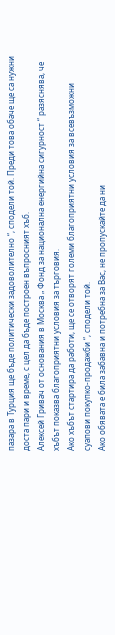пазара в Турция ще бъде политически задоволително “, сподели той. Преди това обаче ще са нужни доста пари и време, с цел да бъде построен въпросният хъб.
Алексей Гривач от основания в Москва „ Фонд за национална енергийна сигурност “ разяснява, че хъбът показва благоприятни условия за търговия.
Ако хъбът стартира да работи, ще се отворят големи благоприятни условия за всевъзможни суапови покупко-продажби “, сподели той.
Ако обявата е била забавна и потребна за Вас, не пропускайте да ни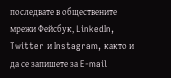последвате в обществените мрежи Фейсбук, LinkedIn, Twitter и Instagram, както и да се запишете за E-mail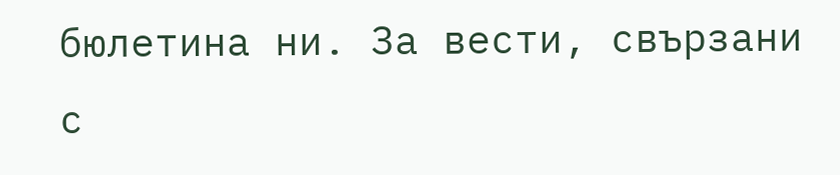бюлетина ни. За вести, свързани с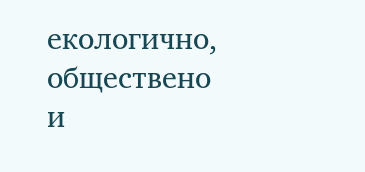екологично, обществено и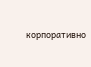корпоративно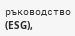ръководство (ESG),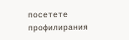посетете профилирания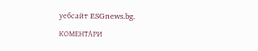уебсайт ESGnews.bg.
КОМЕНТАРИ